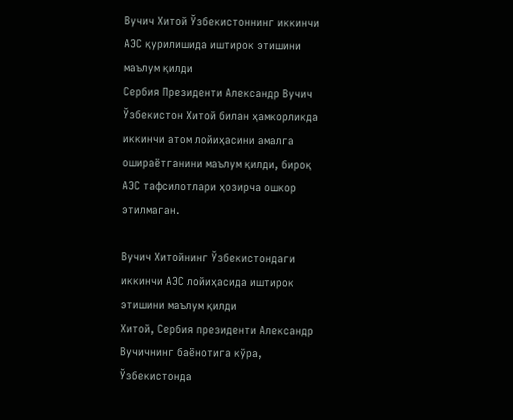Вучич Хитой Ўзбекистоннинг иккинчи АЭС қурилишида иштирок этишини маълум қилди
Сербия Президенти Александр Вучич Ўзбекистон Хитой билан ҳамкорликда иккинчи атом лойиҳасини амалга ошираётганини маълум қилди, бироқ АЭС тафсилотлари ҳозирча ошкор этилмаган.

Вучич Хитойнинг Ўзбекистондаги иккинчи АЭС лойиҳасида иштирок этишини маълум қилди
Хитой, Сербия президенти Александр Вучичнинг баёнотига кўра, Ўзбекистонда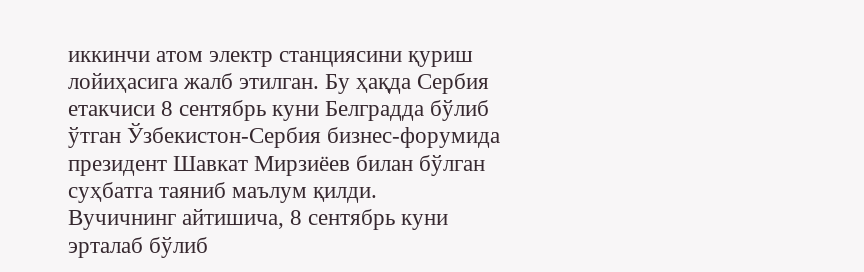иккинчи атом электр станциясини қуриш лойиҳасига жалб этилган. Бу ҳақда Сербия етакчиси 8 сентябрь куни Белградда бўлиб ўтган Ўзбекистон-Сербия бизнес-форумида президент Шавкат Мирзиёев билан бўлган суҳбатга таяниб маълум қилди.
Вучичнинг айтишича, 8 сентябрь куни эрталаб бўлиб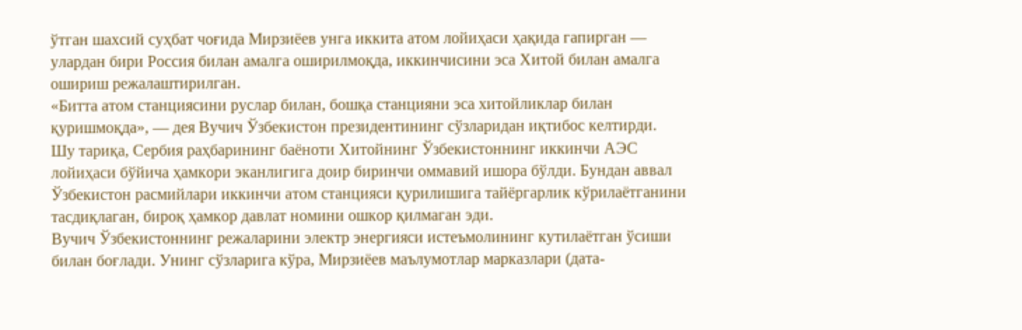ўтган шахсий суҳбат чоғида Мирзиёев унга иккита атом лойиҳаси ҳақида гапирган — улардан бири Россия билан амалга оширилмоқда, иккинчисини эса Хитой билан амалга ошириш режалаштирилган.
«Битта атом станциясини руслар билан, бошқа станцияни эса хитойликлар билан қуришмоқда», — дея Вучич Ўзбекистон президентининг сўзларидан иқтибос келтирди.
Шу тариқа, Сербия раҳбарининг баёноти Хитойнинг Ўзбекистоннинг иккинчи АЭС лойиҳаси бўйича ҳамкори эканлигига доир биринчи оммавий ишора бўлди. Бундан аввал Ўзбекистон расмийлари иккинчи атом станцияси қурилишига тайёргарлик кўрилаётганини тасдиқлаган, бироқ ҳамкор давлат номини ошкор қилмаган эди.
Вучич Ўзбекистоннинг режаларини электр энергияси истеъмолининг кутилаётган ўсиши билан боғлади. Унинг сўзларига кўра, Мирзиёев маълумотлар марказлари (дата-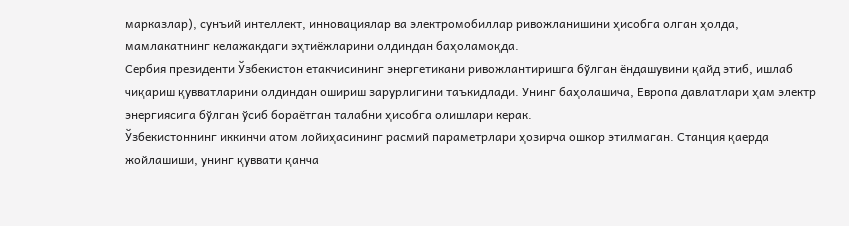марказлар), сунъий интеллект, инновациялар ва электромобиллар ривожланишини ҳисобга олган ҳолда, мамлакатнинг келажакдаги эҳтиёжларини олдиндан баҳоламоқда.
Сербия президенти Ўзбекистон етакчисининг энергетикани ривожлантиришга бўлган ёндашувини қайд этиб, ишлаб чиқариш қувватларини олдиндан ошириш зарурлигини таъкидлади. Унинг баҳолашича, Европа давлатлари ҳам электр энергиясига бўлган ўсиб бораётган талабни ҳисобга олишлари керак.
Ўзбекистоннинг иккинчи атом лойиҳасининг расмий параметрлари ҳозирча ошкор этилмаган. Станция қаерда жойлашиши, унинг қуввати қанча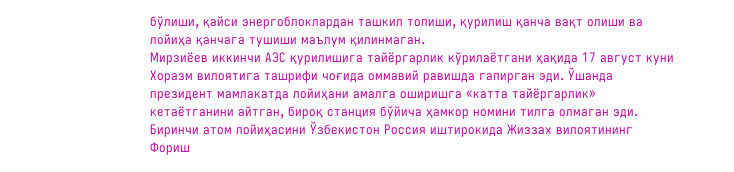бўлиши, қайси энергоблоклардан ташкил топиши, қурилиш қанча вақт олиши ва лойиҳа қанчага тушиши маълум қилинмаган.
Мирзиёев иккинчи АЭС қурилишига тайёргарлик кўрилаётгани ҳақида 17 август куни Хоразм вилоятига ташрифи чоғида оммавий равишда гапирган эди. Ўшанда президент мамлакатда лойиҳани амалга оширишга «катта тайёргарлик» кетаётганини айтган, бироқ станция бўйича ҳамкор номини тилга олмаган эди.
Биринчи атом лойиҳасини Ўзбекистон Россия иштирокида Жиззах вилоятининг Фориш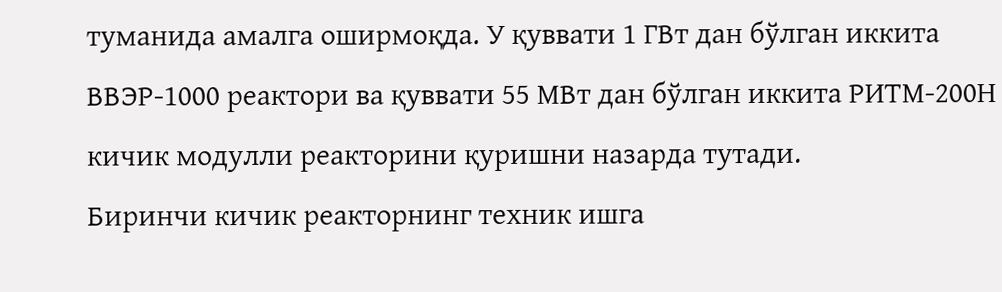туманида амалга оширмоқда. У қуввати 1 ГВт дан бўлган иккита ВВЭР-1000 реактори ва қуввати 55 МВт дан бўлган иккита РИТМ-200Н кичик модулли реакторини қуришни назарда тутади.
Биринчи кичик реакторнинг техник ишга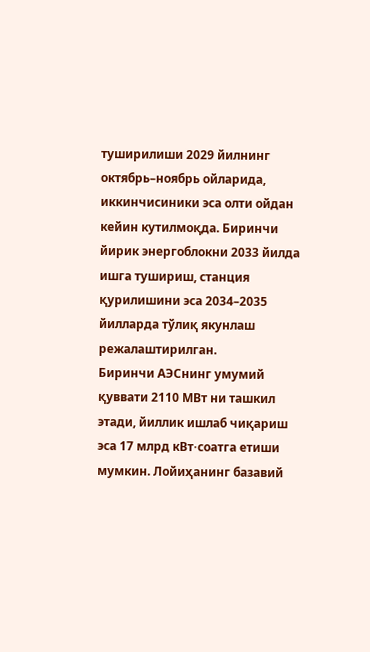туширилиши 2029 йилнинг октябрь–ноябрь ойларида, иккинчисиники эса олти ойдан кейин кутилмоқда. Биринчи йирик энергоблокни 2033 йилда ишга тушириш, станция қурилишини эса 2034–2035 йилларда тўлиқ якунлаш режалаштирилган.
Биринчи АЭСнинг умумий қуввати 2110 МВт ни ташкил этади, йиллик ишлаб чиқариш эса 17 млрд кВт⋅соатга етиши мумкин. Лойиҳанинг базавий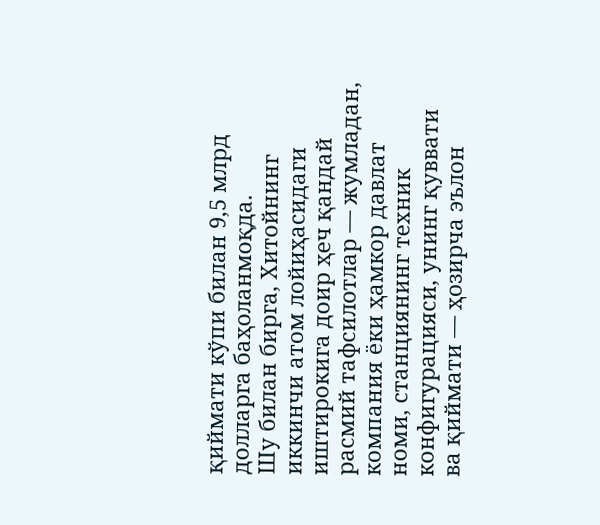қиймати кўпи билан 9,5 млрд долларга баҳоланмоқда.
Шу билан бирга, Хитойнинг иккинчи атом лойиҳасидаги иштирокига доир ҳеч қандай расмий тафсилотлар — жумладан, компания ёки ҳамкор давлат номи, станциянинг техник конфигурацияси, унинг қуввати ва қиймати — ҳозирча эълон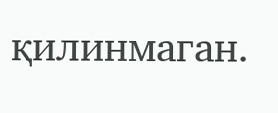қилинмаган.